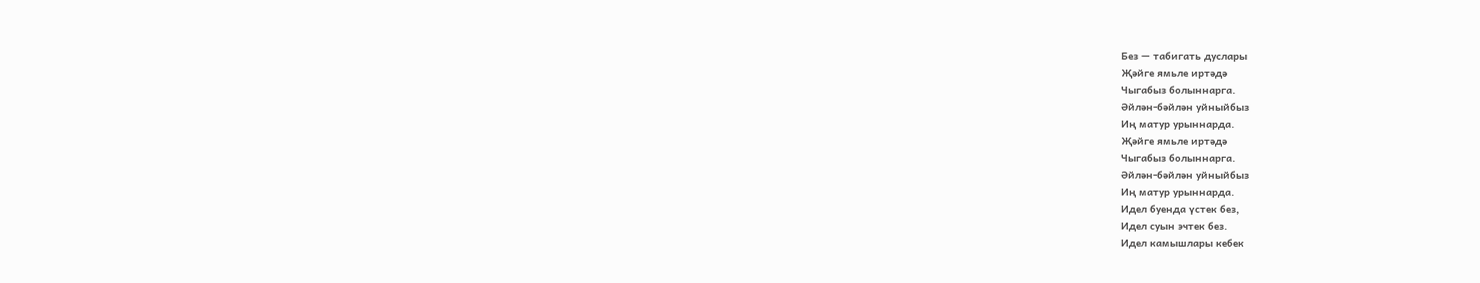Без — табигать дуслары
Җәйге ямьле иртәдә
Чыгабыз болыннарга.
Әйлән-бәйлән уйныйбыз
Иң матур урыннарда.
Җәйге ямьле иртәдә
Чыгабыз болыннарга.
Әйлән-бәйлән уйныйбыз
Иң матур урыннарда.
Идел буенда үстек без,
Идел суын эчтек без.
Идел камышлары кебек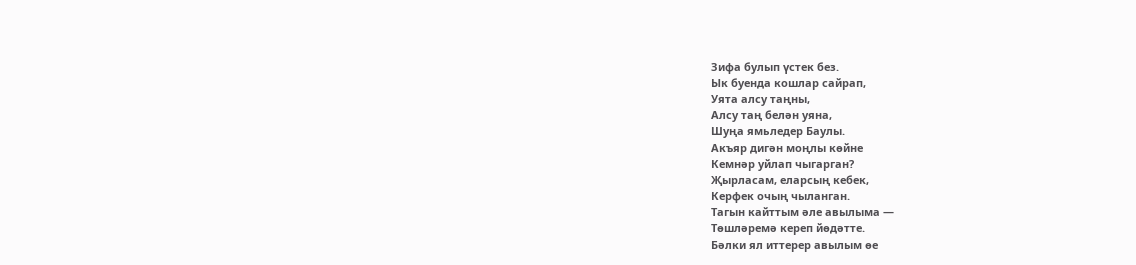Зифа булып үстек без.
Ык буенда кошлар сайрап,
Уята алсу таңны,
Алсу таң белән уяна,
Шуңа ямьледер Баулы.
Акъяр дигән моңлы көйне
Кемнәр уйлап чыгарган?
Җырласам, еларсың кебек,
Керфек очың чыланган.
Тагын кайттым әле авылыма —
Төшләремә кереп йөдәтте.
Бәлки ял иттерер авылым өе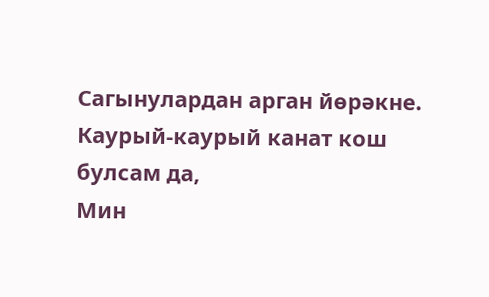Сагынулардан арган йөрәкне.
Каурый-каурый канат кош булсам да,
Мин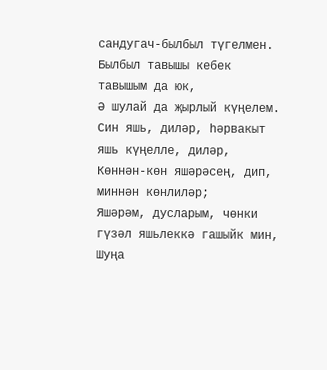сандугач-былбыл түгелмен.
Былбыл тавышы кебек тавышым да юк,
Ә шулай да җырлый күңелем.
Син яшь, диләр, һәрвакыт яшь күңелле, диләр,
Көннән-көн яшәрәсең, дип, миннән көнлиләр;
Яшәрәм, дусларым, чөнки гүзәл яшьлеккә гашыйк мин,
Шуңа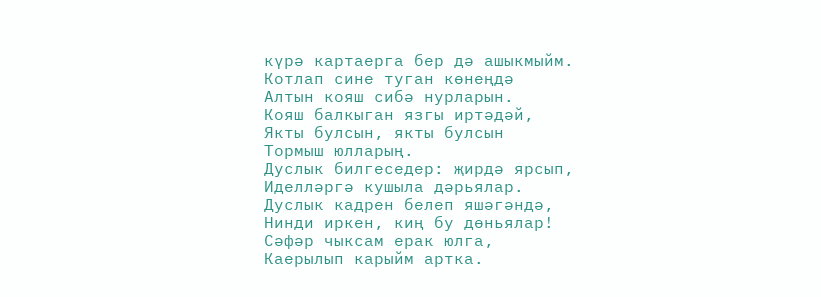күрә картаерга бер дә ашыкмыйм.
Котлап сине туган көнеңдә
Алтын кояш сибә нурларын.
Кояш балкыган язгы иртәдәй,
Якты булсын, якты булсын
Тормыш юлларың.
Дуслык билгеседер: җирдә ярсып,
Иделләргә кушыла дәрьялар.
Дуслык кадрен белеп яшәгәндә,
Нинди иркен, киң бу дөньялар!
Сәфәр чыксам ерак юлга,
Каерылып карыйм артка.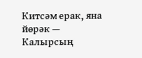Китсәм ерак, яна йөрәк —
Калырсың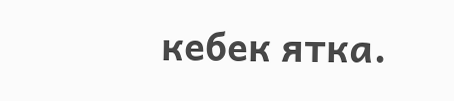кебек ятка.